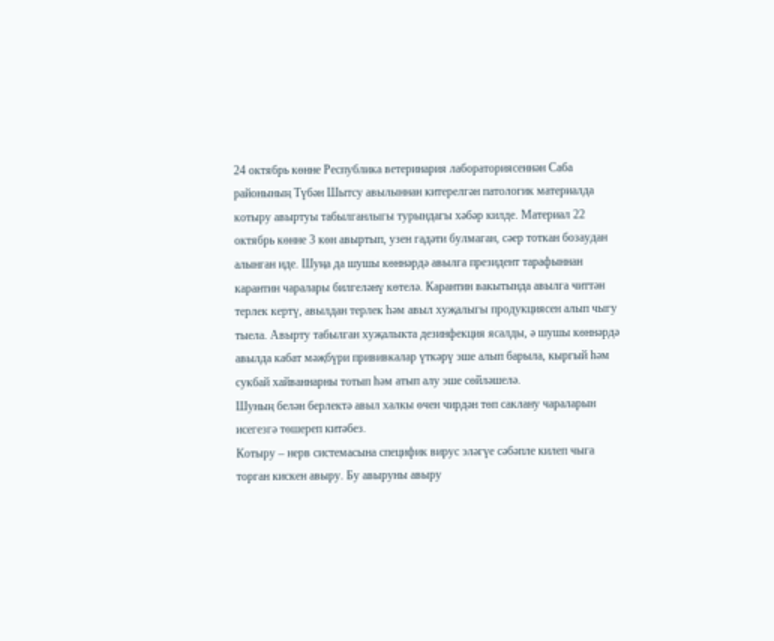24 октябрь көнне Республика ветеринария лабораториясеннән Саба районының Түбән Шытсу авылыннан китерелгән патологик материалда котыру авыртуы табылганлыгы турындагы хәбәр килде. Материал 22 октябрь көнне 3 көн авыртып, узен гадәти булмаган, сәер тоткан бозаудан алынган иде. Шуңа да шушы көннәрдә авылга президент тарафыннан карантин чаралары билгеләнү көтелә. Карантин вакытында авылга читтән терлек кертү, авылдан терлек һәм авыл хуҗалыгы продукциясен алып чыгу тыела. Авырту табылган хуҗалыкта дезинфекция ясалды, ә шушы көннәрдә авылда кабат мәҗбүри прививкалар үткәрү эше алып барыла, кыргый һәм сукбай хайваннарны тотып һәм атып алу эше сөйләшелә.
Шуның белән берлектә авыл халкы өчен чирдән төп саклану чараларын исегезгә төшереп китәбез.
Котыру – нерв системасына специфик вирус эләгүе сәбәпле килеп чыга торган кискен авыру. Бу авыруны авыру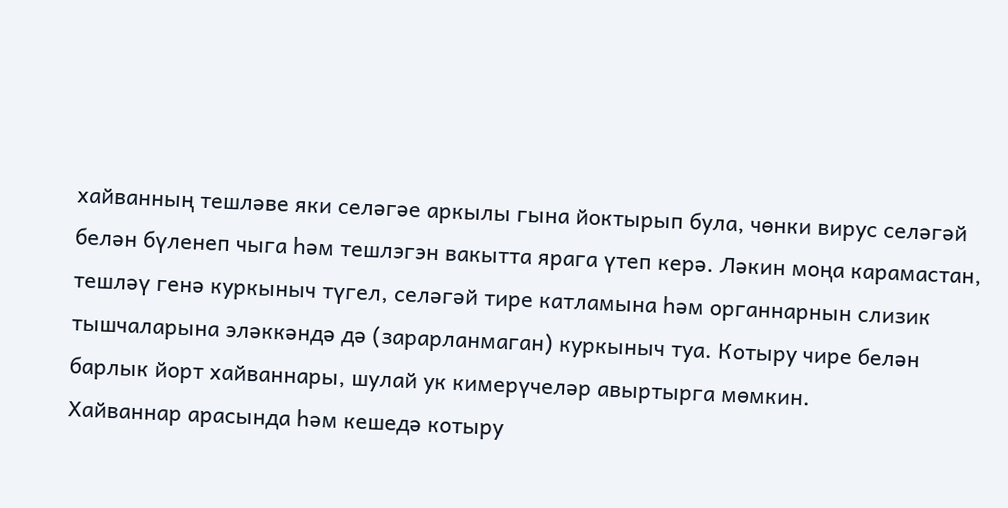хайванның тешләве яки селәгәе аркылы гына йоктырып була, чөнки вирус селәгәй белән бүленеп чыга һәм тешлэгэн вакытта ярага үтеп керә. Ләкин моңа карамастан, тешләү генә куркыныч түгел, селәгәй тире катламына һәм органнарнын слизик тышчаларына эләккәндә дә (зарарланмаган) куркыныч туа. Котыру чире белән барлык йорт хайваннары, шулай ук кимерүчеләр авыртырга мөмкин.
Хайваннар арасында һәм кешедә котыру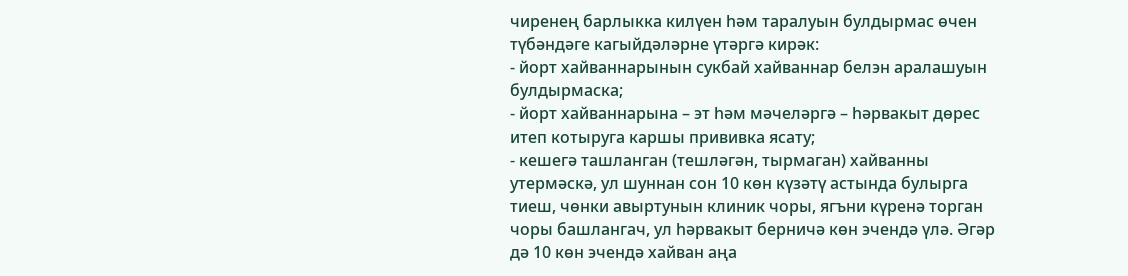чиренең барлыкка килүен һәм таралуын булдырмас өчен түбәндәге кагыйдәләрне үтәргә кирәк:
- йорт хайваннарынын сукбай хайваннар белэн аралашуын булдырмаска;
- йорт хайваннарына – эт һәм мәчеләргә – һәрвакыт дөрес итеп котыруга каршы прививка ясату;
- кешегә ташланган (тешләгән, тырмаган) хайванны утермәскә, ул шуннан сон 10 көн күзәтү астында булырга тиеш, чөнки авыртунын клиник чоры, ягъни күренә торган чоры башлангач, ул һәрвакыт берничә көн эчендә үлә. Әгәр дә 10 көн эчендә хайван аңа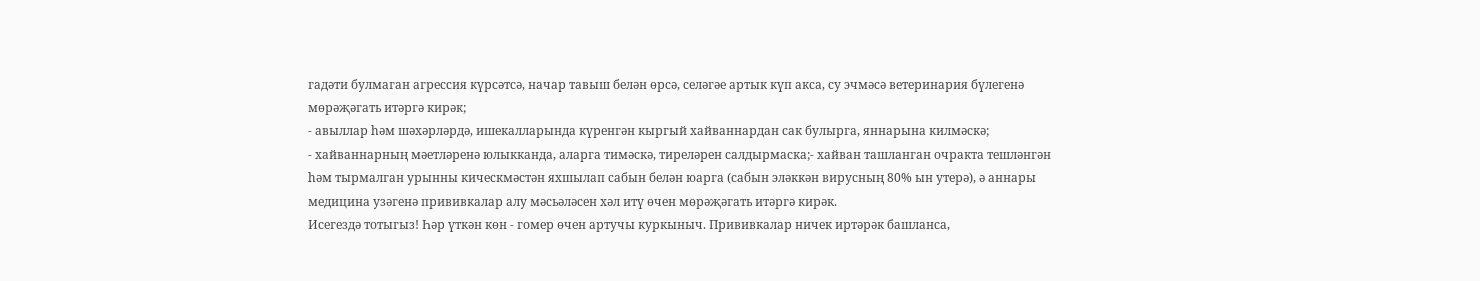гадәти булмаган агрессия күрсәтсә, начар тавыш белән өрсә, селәгәе артык күп акса, су эчмәсә ветеринария бүлегенә мөрәҗәгать итәргә кирәк;
- авыллар һәм шәхәрләрдә, ишекалларында күренгән кыргый хайваннардан сак булырга, яннарына килмәскә;
- хайваннарның мәетләренә юлыкканда, аларга тимәскә, тиреләрен салдырмаска;- хайван ташланган очракта тешләнгән һәм тырмалган урынны кическмәстән яхшылап сабын белән юарга (сабын эләккән вирусның 80% ын утерә), ә аннары медицина узәгенә прививкалар алу мәсьәләсен хәл итү өчен мөрәҗәгать итәргә кирәк.
Исегездә тотыгыз! Һәр үткән көн - гомер өчен артучы куркыныч. Прививкалар ничек иртәрәк башланса,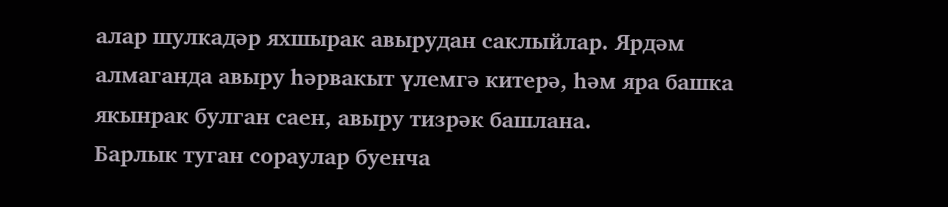алар шулкадәр яхшырак авырудан саклыйлар. Ярдәм алмаганда авыру һәрвакыт үлемгә китерә, һәм яра башка якынрак булган саен, авыру тизрәк башлана.
Барлык туган сораулар буенча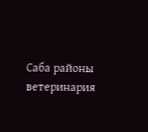Саба районы ветеринария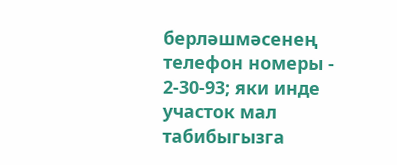берләшмәсенең телефон номеры - 2-30-93; яки инде участок мал табибыгызга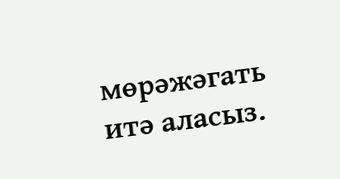мөрәжәгать итә аласыз.